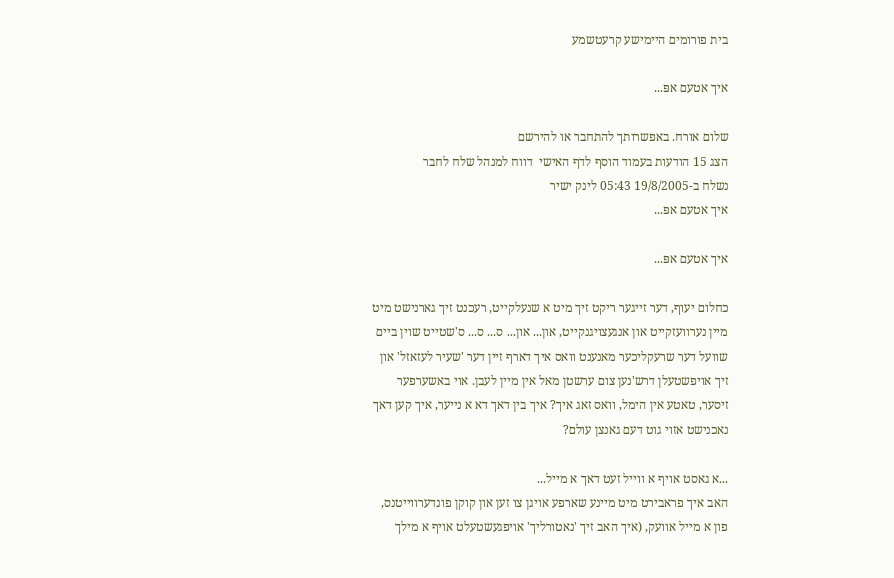בית פורומים היימישע קרעטשמע

איך אטעם אפּ...

שלום אורח. באפשרותך להתחבר או להירשם
הצג 15 הודעות בעמוד הוסף לדף האישי  דווח למנהל שלח לחבר
נשלח ב-19/8/2005 05:43 לינק ישיר
איך אטעם אפּ...

איך אטעם אפּ...

כחלום יעוף, דער זייגער ריקט זיך מיט א שנעלקייט, רעכנט זיך גארנישט מיט מיין נערוועזקייט און אנגעצויגנקייט, און... און... ס... ס... ס'שטייט שוין ביים שוועל דער שרעקליכער מאנענט וואס איך דארף זיין דער 'שעיר לעזאזל' און זיך אויפשטעלן דרש'נען צום ערשטן מאל אין מיין לעבן. אוי באשערפער זיסער, טאטע אין הימל, וואס זאג איך? איך בין דאך דא א נייער, איך קען דאך נאכנישט אזוי גוט דעם גאנצן עולם?

...א גאסט אויף א ווייל זעט דאך א מייל...
האב איך פראבירט מיט מיינע שארפע אויגן צו זען און קוקן פונדערווייטנס, פון א מייל אוועק, (איך האב זיך 'נאטורליך' אויפגעשטעלט אויף א מילך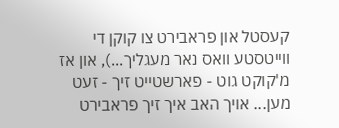קעסטל און פראבירט צו קוקן די ווייטסטע וואס נאר מעגליך...), און אז מ'קוקט גוט - פארשטייט זיך - זעט מען... אויך האב איך זיך פראבירט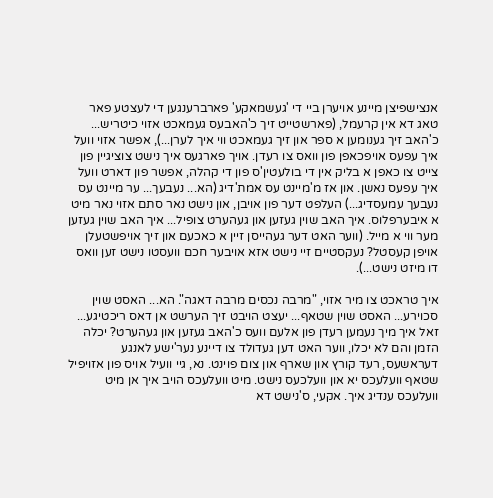אנצישפיצן מיינע אויערן ביי די 'געשמאקע' פארברענגען די לעצטע פאר טאג דא אין קרעמל, (פארשטייט זיך כ'האבעס געמאכט אזוי כיטריש... כ'האב זיך גענומען א ספר און זיך געמאכט ווי איך לערן...), אפשר אזוי וועל איך עפעס אויפכאפן פון וואס צו רעדן. אויך פארגעס איך נישט צוציגיין פון צייט צו כאפן א בליק אין די בולעטין'ס פון די קהלה, אפשר פון דארט וועל איך עפעס נאשן. און אז מ'מיינט עס אמת'דיג (הא... נעבעך... ער מיינט עס נעבעך עמעסדיג...) העלפט דער פון אויבן, און נישט נאר סתם אזוי נאר מיט א איבערפלוס. איך האב שוין געזען און געהערט צופיל... איך האב שוין געזען מער ווי א מייל. (ווער האט דער געהייסן זיין א כאכעם און זיך אויפשטעלן אויפן קעסטל? נעקסטיים זיי נישט אזא אויבער חכם וועסטו נישט זען וואס דו מיזט נישט...).

איך טראכט צו מיר אזוי, "מרבה נכסים מרבה דאגה". הא... האסט שוין סכוירע... האסט שוין שטאף... יעצט הויבט זיך הערשט אן דאס ריכטיגע... זאל איך מיך נעמען רעדן פון אלעם וועס כ'האב געזען און געהערט? יכלה הזמן והם לא יכלו, ווער האט דען געדולד צו דיינע נער'ישע לאנגע דעראשעס, רעד קורץ און שארף און צום פוינט. נא, גיי וועיל אויס פון אזויפיל שטאף וועלעכס יא און וועלכעס נישט. מיט וועלעכס הויב איך אן מיט וועלעכס ענדיג איך. אקעי, ס'נישט דא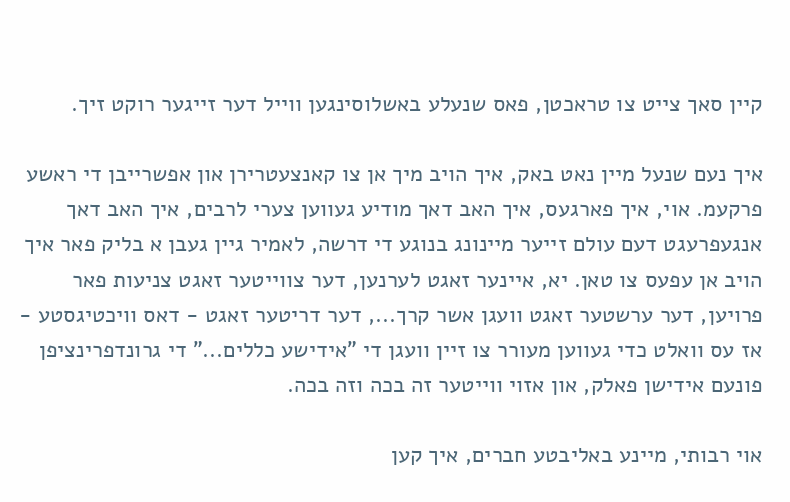קיין סאך צייט צו טראכטן, פאס שנעלע באשלוסינגען ווייל דער זייגער רוקט זיך.

איך נעם שנעל מיין נאט באק, איך הויב מיך אן צו קאנצעטרירן און אפשרייבן די ראשע פרקעמ. אוי, איך פארגעס, איך האב דאך מודיע געווען צערי לרבים, איך האב דאך אנגעפרעגט דעם עולם זייער מיינונג בנוגע די דרשה, לאמיר גיין געבן א בליק פאר איך הויב אן עפעס צו טאן. יא, איינער זאגט לערנען, דער צווייטער זאגט צניעות פאר פרויען, דער ערשטער זאגט וועגן אשר קרך..., דער דריטער זאגט - דאס וויכטיגסטע - אז עס וואלט כדי געווען מעורר צו זיין וועגן די "אידישע כללים..." די גרונדפרינציפן פונעם אידישן פאלק, און אזוי ווייטער זה בכה וזה בכה.

אוי רבותי, מיינע באליבטע חברים, איך קען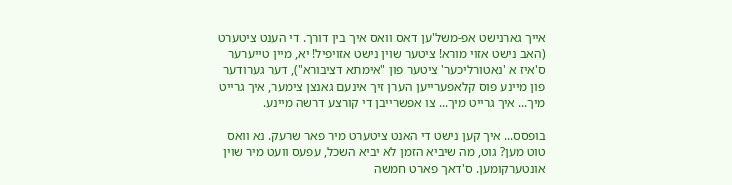אייך גארנישט אפ-משל'ען דאס וואס איך בין דורך. די הענט ציטערט (האב נישט אזוי מורא! ציטער שוין נישט אזויפיל! יא, מיין טייערער ס'איז א 'נאטורליכער' ציטער פון "אימתא דציבורא"), דער גערודער פון מיינע פוס קלאפערייען הערן זיך אינעם גאנצן צימער, איך גרייט מיך... איך גרייט מיך... צו אפשרייבן די קורצע דרשה מיינע.

בופסס... איך קען נישט די האנט ציטערט מיר פאר שרעק. נא וואס טוט מען? גוט, מה שיביא הזמן לא יביא השכל, עפעס וועט מיר שוין אונטערקומען. ס'דאך פארט חמשה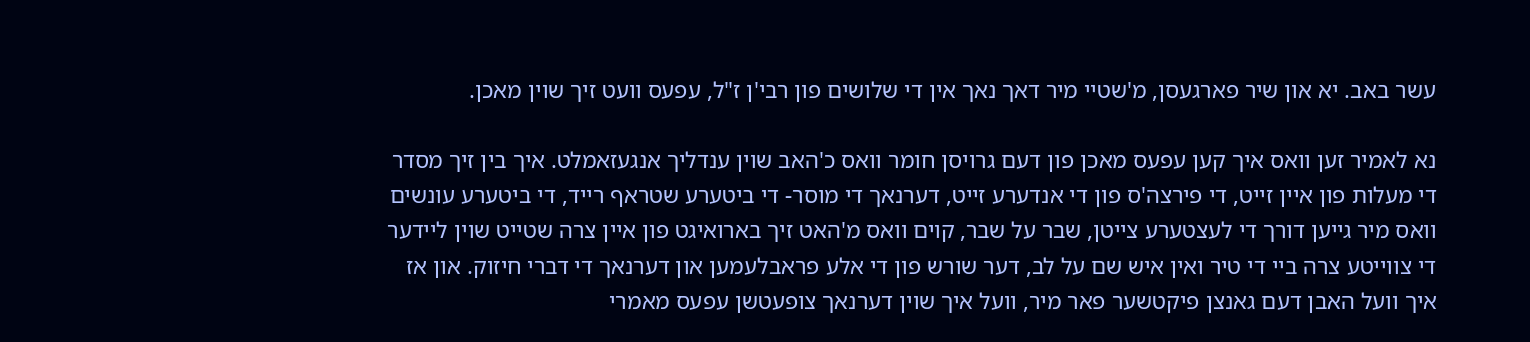עשר באב. יא און שיר פארגעסן, מ'שטיי מיר דאך נאך אין די שלושים פון רבי'ן ז"ל, עפעס וועט זיך שוין מאכן.

נא לאמיר זען וואס איך קען עפעס מאכן פון דעם גרויסן חומר וואס כ'האב שוין ענדליך אנגעזאמלט. איך בין זיך מסדר די מעלות פון איין זייט, די פירצה'ס פון די אנדערע זייט, דערנאך די מוסר- די ביטערע שטראף רייד, די ביטערע עונשים וואס מיר גייען דורך די לעצטערע צייטן, שבר על שבר, קוים וואס מ'האט זיך בארואיגט פון איין צרה שטייט שוין ליידער די צווייטע צרה ביי די טיר ואין איש שם על לב, דער שורש פון די אלע פראבלעמען און דערנאך די דברי חיזוק. און אז איך וועל האבן דעם גאנצן פיקטשער פאר מיר, וועל איך שוין דערנאך צופעטשן עפעס מאמרי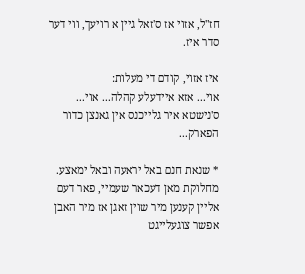חז"ל, אזוי אז ס'זאל גיין א רויעך, ווי דער סדר איז.

איז אזוי, קודם די מעלות:
אוי... אזא איידעלע קהלה... אוי... ס'נישטא איר גלייכנס אין גאנצן כדור הפארק...

* שנאת חנם באל יראעה ובאל ימאצע. מחלוקת מאן דעכאר שעמיי, פאר דעם אליין קענען מיר שוין זאגן אז מיר האבן אפשר צוגעלייגט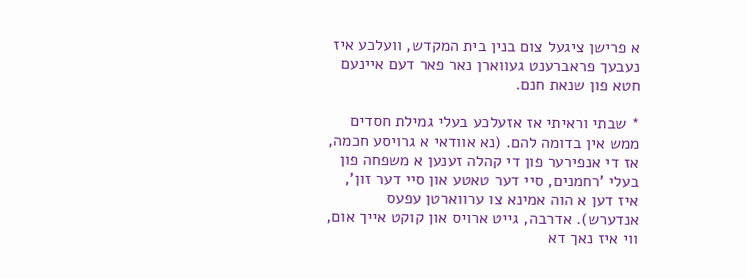א פרישן ציגעל צום בנין בית המקדש, וועלכע איז נעבעך פראברענט געווארן נאר פאר דעם איינעם חטא פון שנאת חנם.

* שבתי וראיתי אז אזעלכע בעלי גמילת חסדים ממש אין בדומה להם. (נא אוודאי א גרויסע חכמה, אז די אנפירער פון די קהלה זענען א משפחה פון בעלי 'רחמנים, סיי דער טאטע און סיי דער זון', איז דען א הוה אמינא צו ערווארטן עפעס אנדערש). אדרבה, גייט ארויס און קוקט אייך אום, ווי איז נאך דא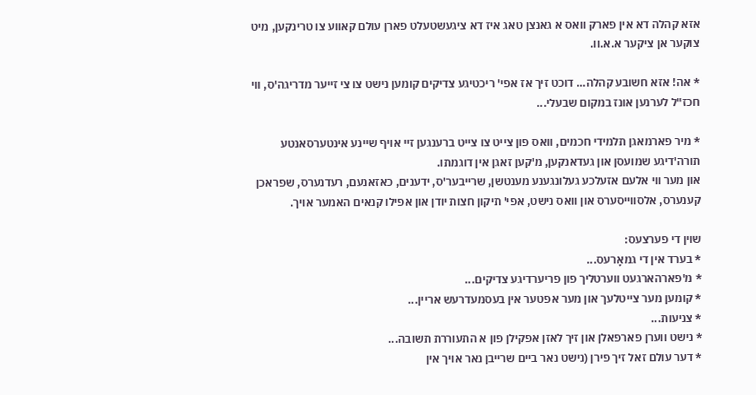אזא קהלה דא אין פארק וואס א גאנצן טאג איז דא ציגעשטעלט פארן עולם קאווע צו טרינקען, מיט צוקער אן ציקער א.א.וו.

* אה! אזא חשובע קהלה... דוכט זיך אז אפי' ריכטיגע צדיקים קומען נישט צו צי זייער מדריגה'ס, ווי חכז"ל לערנען אונז במקום שבעלי...

* מיר פארמאגן תלמידי חכמים, וואס פון צייט צו צייט ברענגען זיי אויף שיינע אינטערסאנטע תורה'דיגע שמועסן און געדאנקען, מ'קען זאגן אין דוגמתו.
און מער ווי אלעם אזעלכע געלונגענע מענטשן, שרייבער'ס, ידענים, כאזאנעם, רעדנערס, שפראכן קענערס, אלסווייסערס און וואס נישט, אפי' תיקון חצות יודן און אפילו קנאים האמער אויך.

שוין די פערצעס:
* בערד אין די גמאָרעס...
* מ'פארהארגעט ווערטליך פון פריערדיגע צדיקים...
* קומען מער צייטלעך און מער אפטער אין בעסמעדרעש אריין...
* צניעות...
* נישט ווערן פארפאלן און זיך לאזן אפקילן פון א התעוררת תשובה...
* דער עולם זאל זיך פירן (נישט נאר ביים שרייבן נאר אויך אין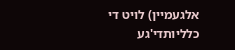אלגעמיין) לויט די כלליותדי'גע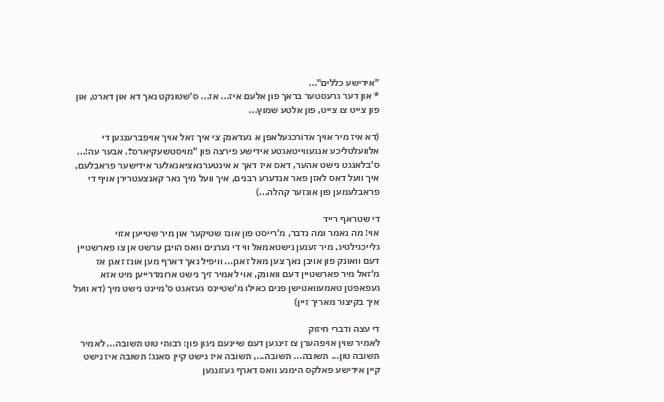"אידישע כללים"...
* און דער גרעסטער בראך פון אלעם איז... אז... ס'שטונקט נאך דא און דארט, און פון צייט צו צייט, פון אלטע שמוץ...

(דא איז מיר אויך אדורכגעלאפן א געדאנק צי איך זאל אויך אויפברענגען די אלוועלטליכע אנגעווייטאגטע אידישע פירצה פון "מויסטשעקיארס?. אבער עה!... ס'בלאנגט נישט אהער, דאס איז דאך א אינטערנאציאנאלער אידישער פראבלעם, איך וועל דאס לאזן פאר אנדערע רבנים, איך וועל מיך נאר קאנצעטרירן אויף די פראבלעמען פון אונזער קהלה...)

די שטראף רייד
אוי! מה נאמר ומה נדבר, מ'רייסט פון אונז שטיקער און מיר שטייען אזוי גלייכגילטיג, מיר זענען נישטאמאל ווי די נערנים וואס הויבן ערשט אן צו פארשטיין דעם וואונק פון אויבן נאך צען מאל זאגן... וויפיל נאך דארף מען אונז זאגן אז מ'זאל מיר פארשטיין דעם וואונק, אוי לאמיר זיך נישט ארומדרייען מיט אזא געפאפטן טאמעוואטישן פנים כאילו מ'שטיינס געזאגט ס'מיינט נישט מיך (דא וועל איך בקיצור מאריך זיין)

די עצה ודברי חיזוק
לאמיר שוין אויפהערן צו זינגען דעם שיינעם ניגון פון: רבותי טוט תשובה... לאמיר תשובה טון... תשובה... תשובה..., תשובה איז נישט קיין סאנג! תשובה איז נישט קיין אידישע פאלקס הימנע וואס דארף געזונגען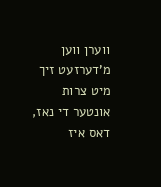ווערן ווען מ'דערזעט זיך מיט צרות אונטער די נאז, דאס איז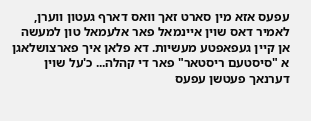עפעס אזא מין סארט זאך וואס דארף געטון ווערן, לאמיר דאס שוין איינמאל פאר אלעמאל טון למעשה אן קיין געפאפטע מעשיות. דא פלאן איך פארצושלאגן א "סיסטעם ריסטאר" פאר די קהלה... כ'על שוין דערנאך פעטשן עפעס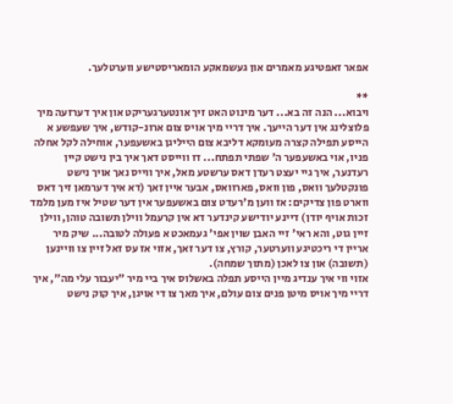אפאר זאפטיגע מאמרים און געשמאקע הומאריסטישע ווערטלעך.

**
ויבוא... הנה זה בא... דער מינוט האט זיך אונטערגעריקט און איך דערזעה מיך פלוצלינג אין דער הייעך. איך דריי מיך אויס צום ארונ-קודש, איך שעפשע א הייסע תפילה קצרה מעומקא דליבא צום הייליגן באשעפער, אוחילה לקל אחלה פניו, אוי באשעפער ה' שפתי תפתח... דו ווייסט דאך איך בין נישט קיין רעדנער, איך גיי יעצט רעדן דאס ערשטע מאל, איך ווייס נאך אויך נישט פונקטלעך וואס, פון וואס, פארוואס, אבער איין זאך (דא איך דערמאן זיך דאס ווארט פון צדיקים: אז ווען מ'רעדט צום באשעפער אין דער שטיל איז מען מלמד זכות אויף יודן) דיינע יודישע קינדער דא אין קרעמל ווילן תשובה טוהן, ווילן זיין גוט, והא ראי' זיי האבן שוין אפי' געמאכט א פעולה לטובה... שיק מיר אריין די ריכטיגע ווערטער, קורץ, צו דער זאך, אזוי אז עס זאל זיין צו וויינען (תשובה) און צו לאכן (מתוך שמחה).
אזוי ווי איך ענדיג מיין הייסע תפלה באשלוס איך ביי מיר "יעבור עלי מה", איך דריי מיך אויס מיטן פנים צום עולם, איך מאך צו די אויגן, איך קוק נישט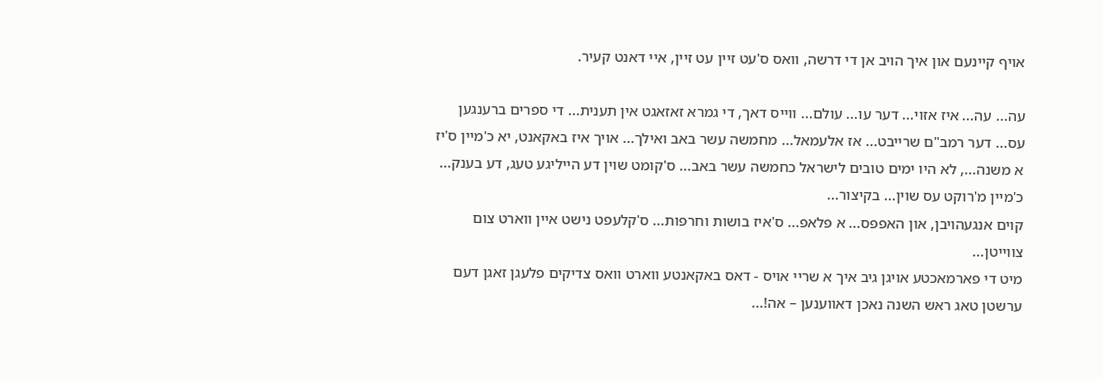אויף קיינעם און איך הויב אן די דרשה, וואס ס'עט זיין עט זיין, איי דאנט קעיר.

עה... עה... איז אזוי... דער עו... עולם... ווייס דאך, די גמרא זאזאגט אין תענית... די ספרים ברענגען עס... דער רמב"ם שרייבט... אז אלעמאל... מחמשה עשר באב ואילך... אויך איז באקאנט, יא כ'מיין ס'יז א משנה..., לא היו ימים טובים לישראל כחמשה עשר באב... ס'קומט שוין דע הייליגע טעג, דע בענק... כ'מיין מ'רוקט עס שוין... בקיצור...
קוים אנגעהויבן, און האפפס... א פלאפ... ס'איז בושות וחרפות... ס'קלעפט נישט איין ווארט צום צווייטן...
מיט די פארמאכטע אויגן גיב איך א שריי אויס - דאס באקאנטע ווארט וואס צדיקים פלעגן זאגן דעם ערשטן טאג ראש השנה נאכן דאווענען – אה!...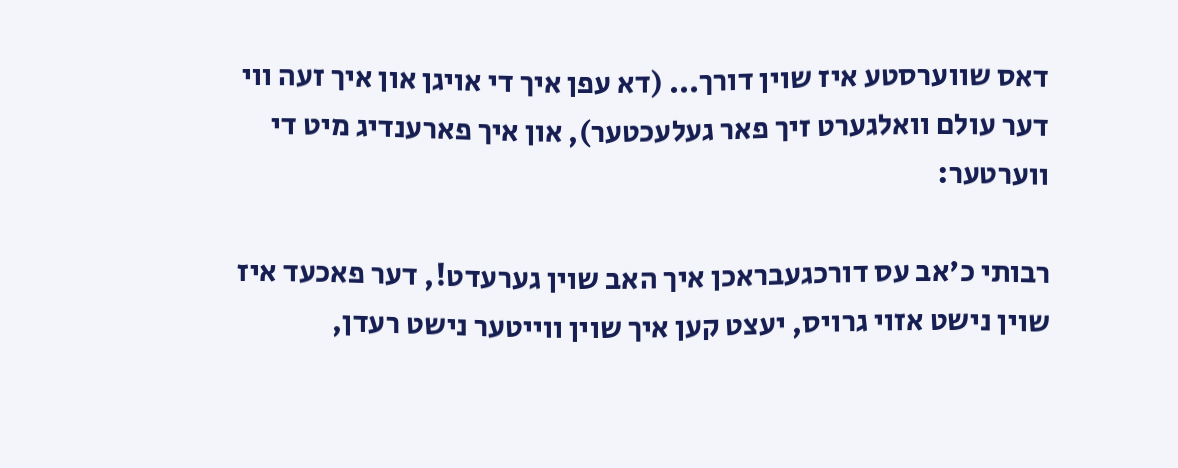דאס שווערסטע איז שוין דורך... (דא עפן איך די אויגן און איך זעה ווי דער עולם וואלגערט זיך פאר געלעכטער), און איך פארענדיג מיט די ווערטער:

רבותי כ'אב עס דורכגעבראכן איך האב שוין גערעדט!, דער פאכעד איז שוין נישט אזוי גרויס, יעצט קען איך שוין ווייטער נישט רעדן,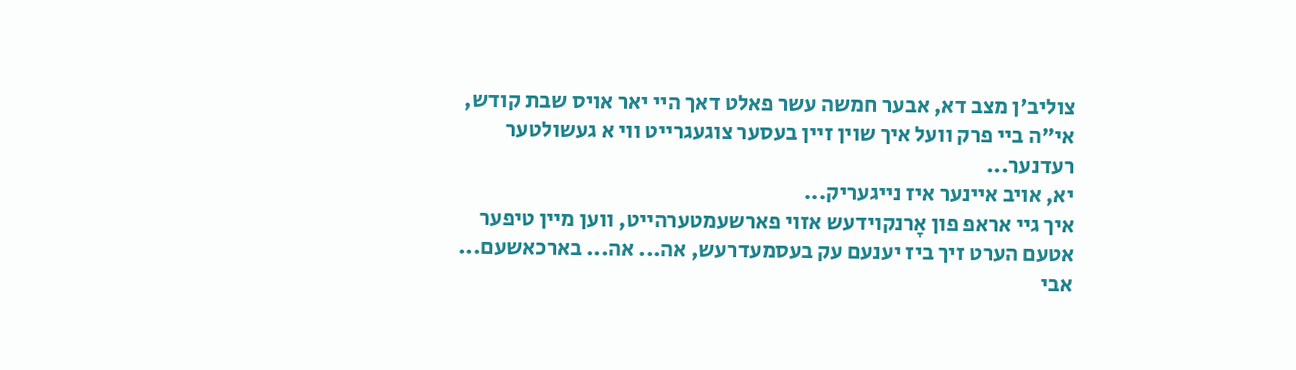צוליב'ן מצב דא, אבער חמשה עשר פאלט דאך היי יאר אויס שבת קודש, אי"ה ביי פרק וועל איך שוין זיין בעסער צוגעגרייט ווי א געשולטער רעדנער...
יא, אויב איינער איז נייגעריק...
איך גיי אראפ פון אָרנקוידעש אזוי פארשעמטערהייט, ווען מיין טיפער אטעם הערט זיך ביז יענעם עק בעסמעדרעש, אה... אה... בארכאשעם... אבי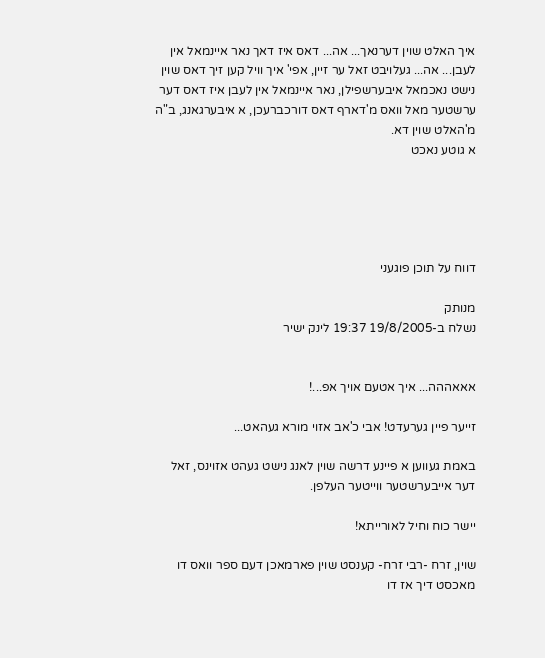איך האלט שוין דערנאך... אה... דאס איז דאך נאר איינמאל אין לעבן... אה... געלויבט זאל ער זיין, אפי' איך וויל קען זיך דאס שוין נישט נאכמאל איבערשפילן, נאר איינמאל אין לעבן איז דאס דער ערשטער מאל וואס מ'דארף דאס דורכברעכן, א איבערגאנג, ב"ה מ'האלט שוין דא.
א גוטע נאכט





דווח על תוכן פוגעני

מנותק
נשלח ב-19/8/2005 19:37 לינק ישיר


אאאההה... איך אטעם אויך אפ...!

זייער פיין גערעדט! אבי כ'אב אזוי מורא געהאט...

באמת געווען א פיינע דרשה שוין לאנג נישט געהט אזוינס, זאל דער אייבערשטער ווייטער העלפן.

יישר כוח וחיל לאורייתא!

שוין, זרח -רבי זרח- קענסט שוין פארמאכן דעם ספר וואס דו מאכסט דיך אז דו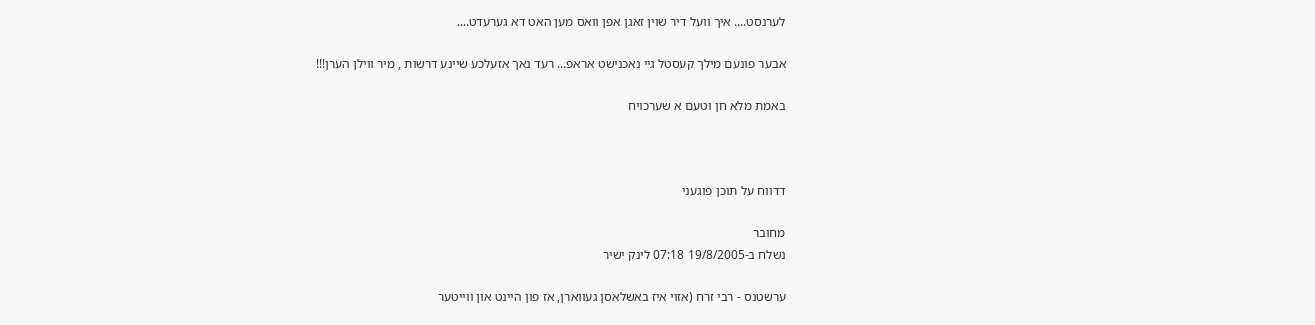לערנסט.... איך וועל דיר שוין זאגן אפן וואס מען האט דא גערעדט....

אבער פונעם מילך קעסטל גיי נאכנישט אראפ... רעד נאך אזעלכע שיינע דרשות , מיר ווילן הערן!!!

באמת מלא חן וטעם א שערכויח



דדווח על תוכן פוגעני

מחובר
נשלח ב-19/8/2005 07:18 לינק ישיר

ערשטנס - רבי זרח (אזוי איז באשלאסן געווארן, אז פון היינט און ווייטער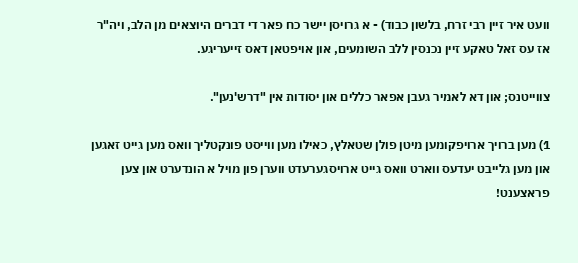וועט איר זיין רבי זרח, בלשון כבוד) - א גרויסן יישר כח פאר די דברים היוצאים מן הלב, ויה"ר אז עס זאל טאקע זיין נכנסין ללב השומעים, און אויפטאן דאס זייעריגע.

צווייטנס; און דא לאמיר געבן אפאר כללים און יסודות אין "דרש'נען".

1) מען ברויך ארויפקומען מיטן פולן שטאלץ, כאילו מען ווייסט פונקטליך וואס מען גייט זאגען און מען גלייבט יעדעס ווארט וואס גייט ארויסגערעדט ווערן פון מויל א הונדערט און צען פראצענט!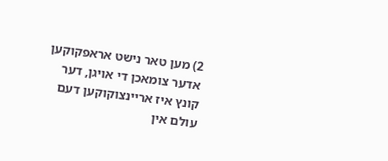2) מען טאר נישט אראפקוקען אדער צומאכן די אויגן, דער קונץ איז אריינצוקוקען דעם עולם אין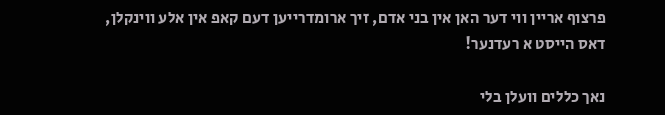פרצוף אריין ווי דער האן אין בני אדם, זיך ארומדרייען דעם קאפ אין אלע ווינקלן, דאס הייסט א רעדנער!

נאך כללים וועלן בלי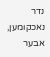נדר נאכקומען, אבער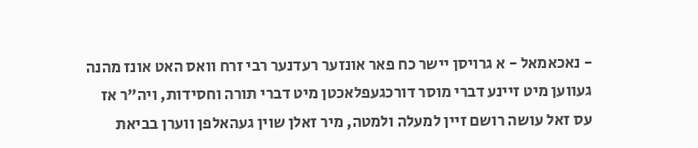- נאכאמאל - א גרויסן יישר כח פאר אונזער רעדנער רבי זרח וואס האט אונז מהנה געווען מיט זיינע דברי מוסר דורכגעפלאכטן מיט דברי תורה וחסידות, ויה"ר אז עס זאל עושה רושם זיין למעלה ולמטה, מיר זאלן שוין געהאלפן ווערן בביאת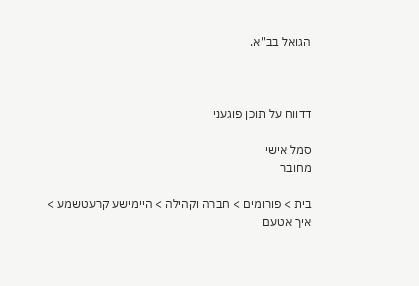הגואל בב"א.



דדווח על תוכן פוגעני

סמל אישי
מחובר

בית > פורומים > חברה וקהילה > היימישע קרעטשמע > איך אטעם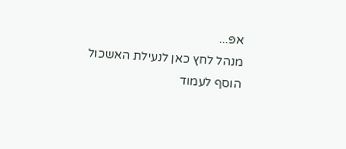אפּ...
מנהל לחץ כאן לנעילת האשכול
הוסף לעמוד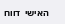האישי  דווח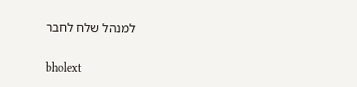למנהל שלח לחבר

bholext